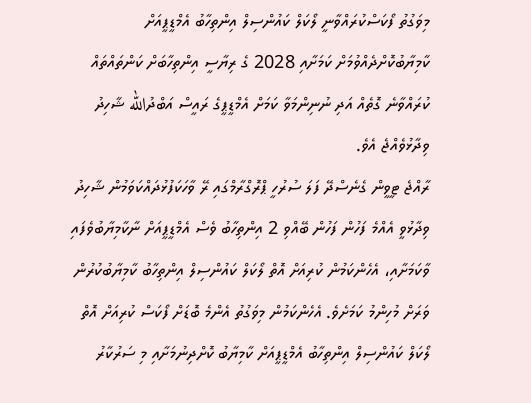މިވަގުތު ފޯކަސްކުރައްވާނީ ލޯކަލް ކައުންސިލް އިންތިހާބު އެމްޑީޕީއަށް ކާމިޔާބުކޮށްދެއްވުމަށް ކަމަށާއި 2028 ގެ ރިޔާސީ އިންތިހާބަށް ކަންތައްތައް ކުރައްވާނެ ގޮތެއް އަދި ނުނިންމަވާ ކަމަށް އެމްޑީޕީގެ ރައީސް އަބްދުالله ޝާހިދު ވިދާޅުވެއްޖެ އެވެ.
ރާއްޖެ ޓީވީން ގެނެސްދޭ ފަލަ ސުރުހީ ޕްރޮގްރާމްގައި ރޭ ވާހަކަފުޅުދައްކަވަމުން ޝާހިދު ވިދާޅުވީ އެއްމެ ފަހުން ފަހުން ބޭއްވި 2 އިންތިހާބު ވެސް އެމްޑީޕީއަށް ނާކާމިޔާބުވެފައި ވާކަމަށާއި، އެހެންކަމުން ކުރިއަށް އޮތް ލޯކަލް ކައުންސިލް އިންތިހާބު ކާމިޔާބުކުރުން ވަރަށް މުހިންމު ކަމަށެވެ. އެހެންކަމުން މިވަގުތު އެންމެ ބޮޑަށް ފޯކަސް ކުރިއަށް އޮތް ލޯކަލް ކައުންސިލް އިންތިހާބު އެމްޑީޕީއަށް ކާމިޔާބު ކޮށްދިނުމަށާއި މި ސަރުކާރު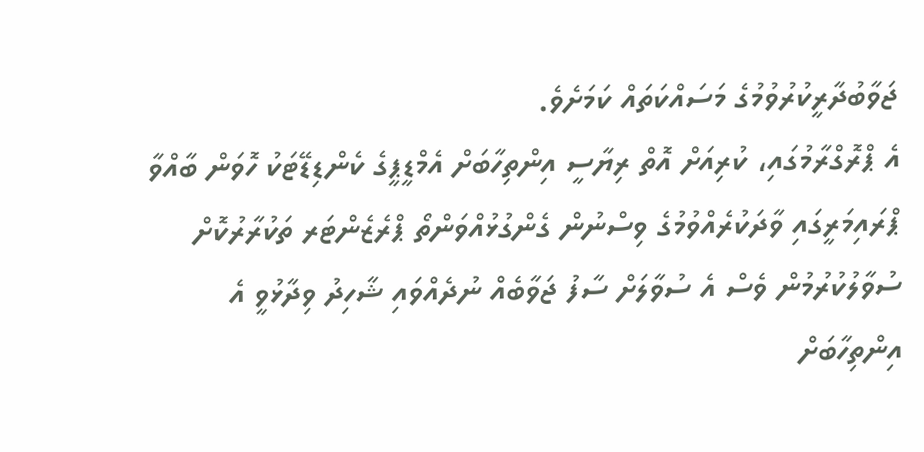ޖަވާބުދާރީކުރުވުމުގެ މަސައްކަތައް ކަމަށެވެ.
އެ ޕްރޮގްރާމުގައި، ކުރިއަށް އޮތް ރިޔާސީ އިންތިހާބަށް އެމްޑީޕީގެ ކެންޑިޑޭޓަކު ހޮވަން ބާއްވާ ޕްރައިމަރީގައި ވާދަކުރެއްވުމުގެ ވިސްނުން ގެންގުޅުއްވަންތޯ ޕްރެޒެންޓަރ ތަކުރާރުކޮށް ސުވާލުކުރުމުން ވެސް އެ ސުވާލަށް ސާފު ޖަވާބެއް ނުދެއްވައި ޝާހިދު ވިދާޅުވީ އެ އިންތިހާބަށް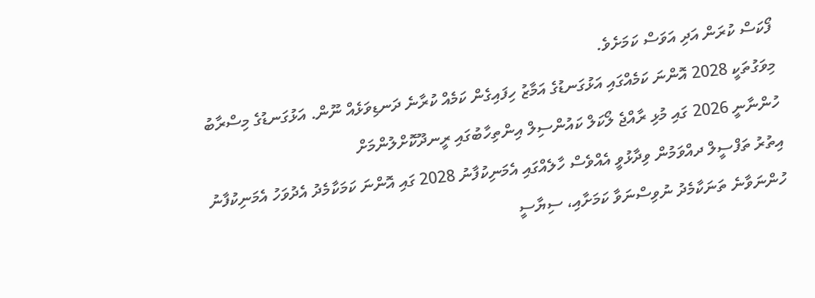ފޯކަސް ކުރަން އަދި އަވަސް ކަމަށެވެ.
މިވަގުތަކީ 2028 އޮންނަ ކަމެއްގައި އަޅުގަނޑުގެ އަމާޒު ހިފައިގެން ކަމެއް ކުރާނެ ދަނޑިވަޅެއް ނޫން. އަޅުގަނޑުގެ މިސްރާބު ހުންނާނީ 2026 ގައި މުޅި ރާއްޖެ ލޯކަލް ކައުންސިލް އިންތިހާބުގައި ރީނދޫކޮށްލުންމަށް
އިތުރު ތަފްސީލް ދއްވަމުން ވިދާޅުވީ އެއްވެސް ހާލެއްގައި އެމަނިކުފާނު 2028 ގައި އޮންނަ ކަމަކާމެދު އެދުވަހު އެމަނިކުފާނު ހުންނަވާނެ ތަނަކާމެދު ނުވިސްނަވާ ކަމަށާއި، ސިޔާސީ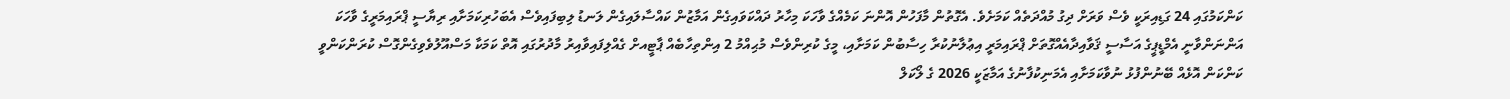ކަންކަމުގައި 24 ގަޑިއިރަކީ ވެސް ވަރަށް ދިގު މުއްދަތެއް ކަމަށެވެ. އެގޮތުން މާފަހުން އޮންނަ ކަމެއްގެ ވާހަކަ މިހާރު ދައްކަވައިގެން އަމާޒުން ކައްސާލައިގެން ލަނޑު ލިބިފައިވެސް އެބަހުރިކަމަށާއި ރިޔާސީ ޕްރައިމަރީގެ ވާހަކަ އަންނަންވާނީ އެމްޑީޕީގެ އަސާސީ ޤަވާއިދާއެއްގޮތަށް ޕްރައިމަރީ އިޢުލާނުކުރާ ހިސާބުން ކަމަށާއި، މީގެ ކުރިންވެސް މުޙިއްމު 2 އިންތިހާބެއް ޕާޓީއށް ގެއްލިފައިވާއިރު މާދުރުގައި އޮތް ކަމަކާ މަސްއޫލުވެވިގެންގޮސް ކުރަންކަންވީ ކަންކަން އޮޅެއް ބޭނުންފުޅު ނުވާކަމަށާއި އެމަނިކުފާނުގެ އަމާޒަކީ 2026 ގެ ލޯކަލް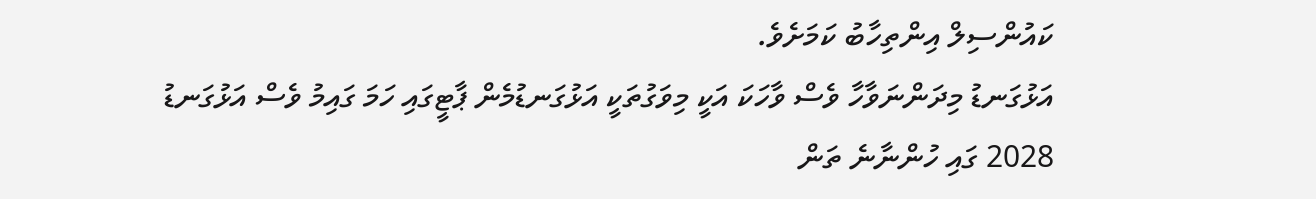ކައުންސިލް އިންތިހާބު ކަމަށެވެ.
އަޅުގަނޑު މިދަންނަވާހާ ވެސް ވާހަކަ އަކީ މިވަގުތަކީ އަޅުގަނޑުމެން ޕާޓީގައި ހަމަ ގައިމު ވެސް އަޅުގަނޑު 2028 ގައި ހުންނާނެ ތަން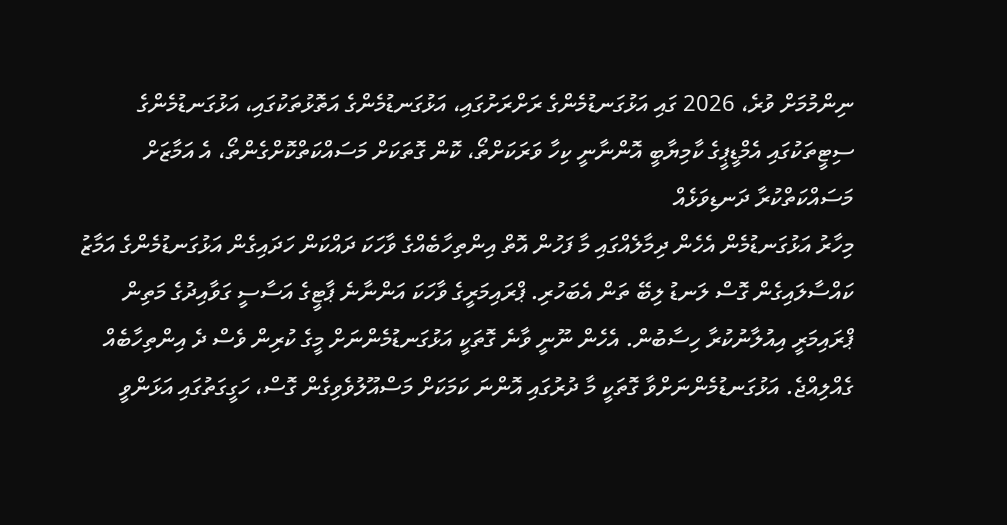ނިންމުމަށް ވުރެ، 2026 ގައި އަޅުގަނޑުމެންގެ ރަށްރަށުގައި، އަޅުގަނޑުމެންގެ އަތޮޅުތަކުގައި، އަޅުގަނޑުމެންގެ ސިޓީތަކުގައި އެމްޑީޕީގެ ކާމިޔާބީ އޮންނާނީ ކިހާ ވަރަކަށްތޯ، ކޮން ގޮތަކަށް މަސައްކަތްކޮށްގެންތޯ، އެ އަމާޒަށް މަސައްކަތްކުރާ ދަނޑިވަޅެއް
މިހާރު އަޅުގަނޑުމެން އެހެން ދިމާލެއްގައި މާ ފަހުން އޮތް އިންތިހާބެއްގެ ވާހަކަ ދައްކަން ހަދައިގެން އަޅުގަނޑުމެންގެ އަމާޒު ކައްސާލައިގެން ގޮސް ލަނޑު ލިބޭ ތަން އެބަހުރި. ޕްރައިމަރީގެ ވާހަކަ އަންނާނެ ޕާޓީގެ އަސާސީ ގަވާއިދުގެ މަތިން ޕްރައިމަރީ އިއުލާނުކުރާ ހިސާބުން. އެހެން ނޫނީ ވާނެ ގޮތަކީ އަޅުގަނޑުމެންނަށް މީގެ ކުރިން ވެސް ދެ އިންތިހާބެއް ގެއްލިއްޖެ. އަޅުގަނޑުމެންނަށްވާ ގޮތަކީ މާ ދުރުގައި އޮންނަ ކަމަކަށް މަސްއޫލުވެވިގެން ގޮސް، ހަގީގަތުގައި އަޅަންވީ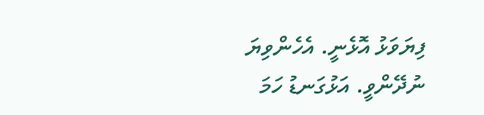ފިޔަވަޅު އޮޅެނީ. އެހެންވިޔަ ނުދޭންވީ. އަޅުގަނޑު ހަމަ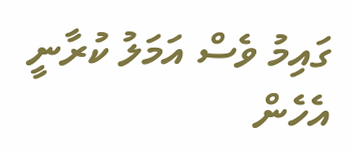ގައިމު ވެސް އަމަލު ކުރާނީ އެހެން